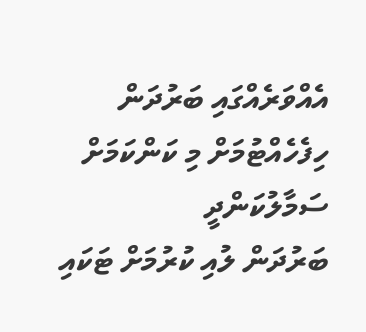އެއްވަރެއްގައި ބަރުދަން ހިފެހެއްޓުމަށް މި ކަންކަމަށް ސަމާލުކަންދީ
ބަރުދަން ލުއި ކުރުމަށް ޓަކައި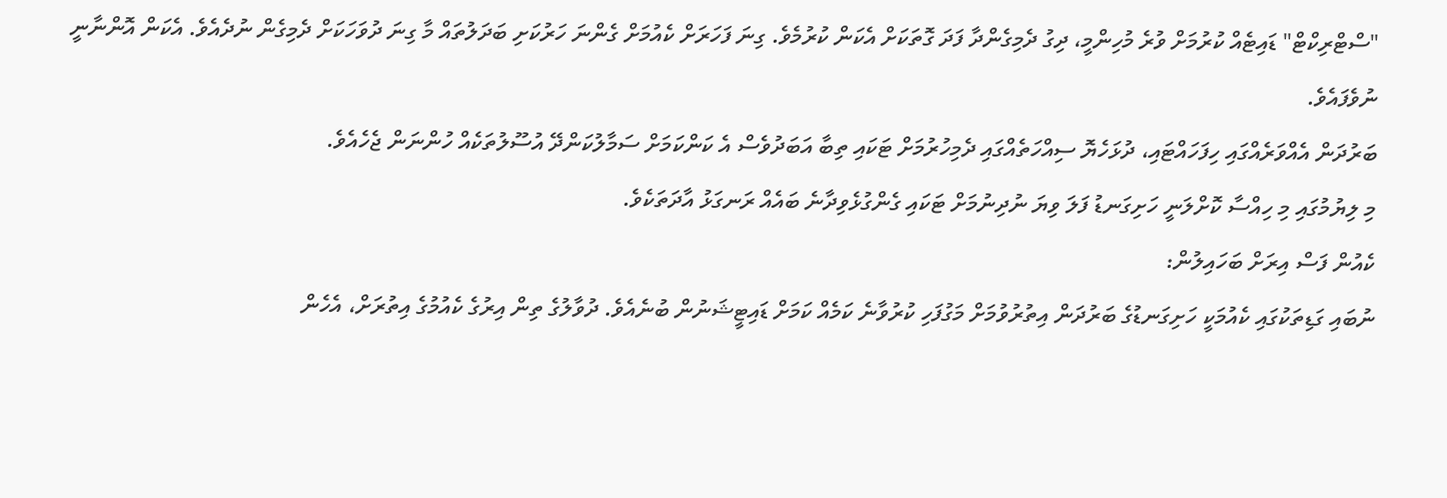"ސްޓްރިކްޓް" ޑައިޓެއް ކުރުމަށް ވުރެ މުހިންމީ، ދިގު ދެމިގެންދާ ފަދަ ގޮތަކަށް އެކަން ކުރުމެވެ. ގިނަ ފަހަރަށް ކެއުމަށް ގެންނަ ހަރުކަށި ބަދަލުތައް މާ ގިނަ ދުވަހަކަށް ދެމިގެން ނުދެއެވެ. އެކަން އޮންނާނީ ނުވެފައެވެ.
ބަރުދަން އެއްވަރެއްގައި ހިފަހައްޓައި، ދުޅަހެޔޮ ސިއްހަތެއްގައި ދެމިހުރުމަށް ޓަކައި ތިބާ އަބަދުވެސް އެ ކަންކަމަށް ސަމާލުކަންދޭ އުސޫލުތަކެއް ހުންނަން ޖެހެއެވެ.
މި ލިޔުމުގައި މި ހިއްސާ ކޮށްލަނީ ހަށިގަނޑު ފަލަ ވިޔަ ނުދިނުމަށް ޓަކައި ގެންގުޅެވިދާނެ ބައެއް ރަނގަޅު އާދަތަކެވެ.
ކެއުން ފަސް އިރަށް ބަހައިލުން:
ނުބައި ގަޑިތަކުގައި ކެއުމަކީ ހަށިގަނޑުގެ ބަރުދަން އިތުރުވުމަށް މަގުފަހި ކުރުވާނެ ކަމެއް ކަމަށް ޑައިޓީޝަނުން ބުނެއެވެ. ދުވާލުގެ ތިން އިރުގެ ކެއުމުގެ އިތުރަށް، އެހެން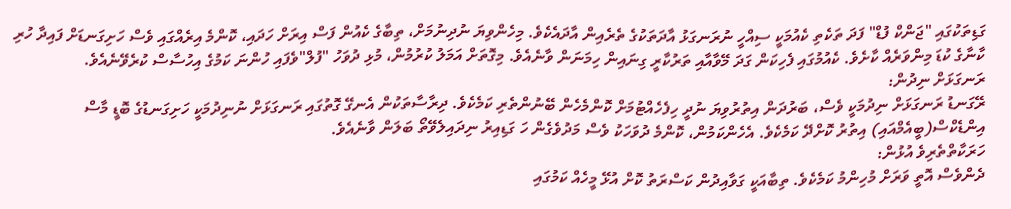ގަޑިތަކުގައި "ޖަންކް ފުޑް" ފަދަ ތަކެތި ކެއުމަކީ ސިއްހީ ނުރަނގަޅު އާދަތަކުގެ ތެރެއިން އާދައެކެވެ. މިހެންވިޔަ ނުދިނުމަށް، ތިބާގެ ކެއުން ފަސް އިރަށް ހަދައި، ކޮންމެ އިރެއްގައި ވެސް ހަށިގަނޑަށް ފައިދާ ހުރި ކާނާގެ ކުޑަ މިންވަރެއް ކާށެވެ. ކެއުމުގައި ފެހިކަން ގަދަ މޭވާއާއި ތަރުކާރީ ގިނައިން ހިމަނަން ވާނެއެވެ. މިގޮތަށް އަމަލު ކުރުމުން، މުޅި ދުވަހު "ފުލް"ވެފައި ހުންނަ ކަމުގެ އިހުސާސް ކުރެވޭނެއެވެ.
ރަނގަޅަށް ނިދުން:
ރޭގަނޑު ރަނގަޅަށް ނިދުމަކީ ވެސް، ބަރުދަން އިތުރުވިޔަ ނުދީ ހިފެހެއްޓުމަށް ކޮންމެހެން ބޭނުންތެރި ކަމެކެވެ. ދިރާސާތަކުން އެނގޭ ގޮތުގައި ރަނގަޅަށް ނުނިދުމަކީ ހަށިގަނޑުގެ ބޮޑީ މާސް އިންޑެކްސް(ބީއެމްއައި) އިތުރު ކޮށްދޭ ކަމެކެވެ. އެހެންކަމުން، ކޮންމެ ދުވަހަކު ވެސް މަދުވެގެން ހަ ގަޑިއިރު ނިދައިލެވޭތޯ ބަލަން ވާނެއެވެ.
ހަރަކާތްތެރިވެ އުޅުން:
ދެންވެސް އޮތީ ވަރަށް މުހިންމު ކަމެކެވެ. ތިބާއަކީ ގަވާއިދުން ކަސްރަތު ކޮށް އުޅޭ މީހެއް ކަމުގައި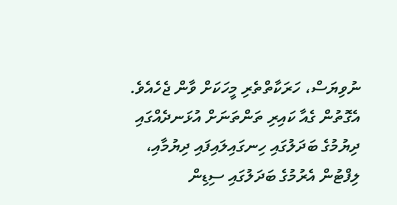ނުވިޔަސް، ހަރަކާތްތެރި މީހަކަށް ވާން ޖެހެއެވެ. އެގޮތުން ގެއާ ކައިރި ތަންތަނަށް އުޅަނދެއްގައި ދިޔުމުގެ ބަދަލުގައި ހިނގައިލައިފައި ދިޔުމާއި، ލިފްޓުން އެރުމުގެ ބަދަލުގައި ސިޑިން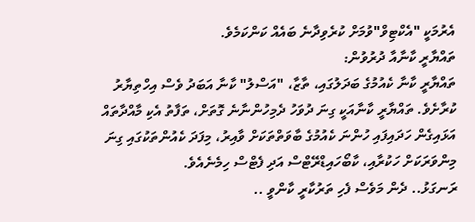އެރުމަކީ "އެކްޓިވް"ވުމަށް ކުރެވިދާނެ ބައެއް ކަންކަމެވެ.
ތައްޔާރީ ކާނާއާ ދުރުވުން:
ތައްޔާރީ ކާނާ ކެއުމުގެ ބަދަލުގައި، ތާޒާ، "އަސްލު" ކާނާ އަބަދު ވެސް އިހްތިޔާރު ކުރާށެވެ. ތައްޔާރީ ކާނާއަކީ ގިނަ ދުވަހު ދެމިހުންނާނެ ގޮތަށް، ތަފާތު އެކި މާއްދާތައް އަޅައިގެން ހަދައިފައި ހުންނަ ކެއުމުގެ ބާވަތްތަކަށް ވާއިރު، މިފަދަ ކެއުންތަކުގައި ގިނަ މިންވަރަކަށް ހަކުރާއި، ކާބޯހައިޑްރޭޓްސް އަދި ފެޓްސް ހިމެނެއެވެ.
ރަނގަޅު.. ދެން މަވެސް ފެހި ތަރުކާރީ ކާންވީ ..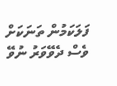ފަލަކަމުން ތަނަކަށް ވެސް ދެވޭވަރު ނުވޭ